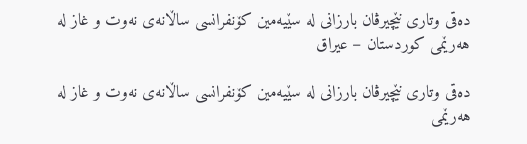ده‌قى وتارى نێچیرڤان بارزانى له‌ سێیه‌مین كۆنفرانسی ساڵانه‌ی نه‌وت و غاز له‌ هه‌رێمی كوردستان – عیراق

ده‌قى وتارى نێچیرڤان بارزانى له‌ سێیه‌مین كۆنفرانسی ساڵانه‌ی نه‌وت و غاز له‌ هه‌رێمی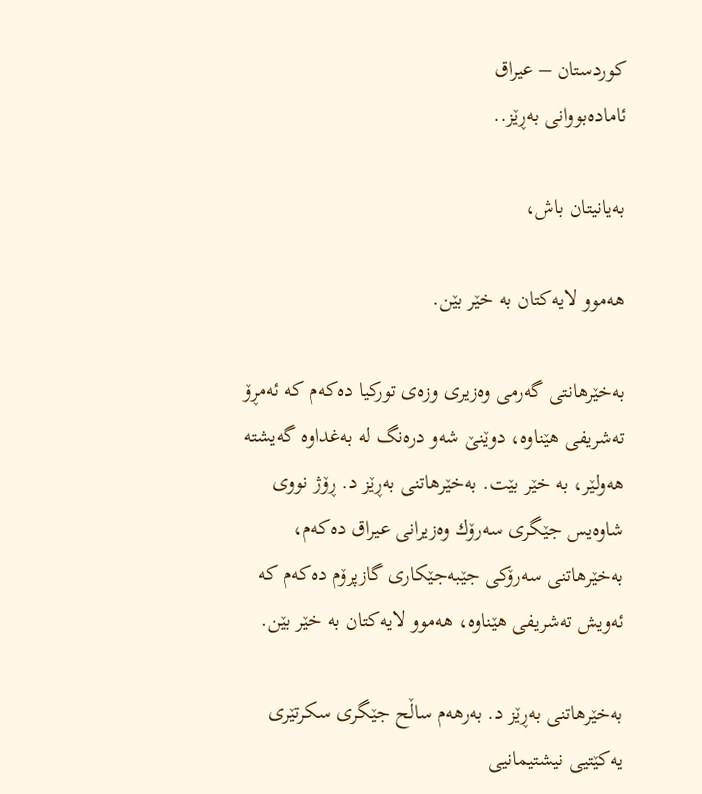كوردستان – عیراق
ئاماده‌بووانى به‌ڕێز..

به‌یانیتان باش،

هه‌موو لایه‌كتان به‌ خێر بێن.

به‌خێرهانتى گه‌رمى وه‌زیرى وزه‌ى توركیا ده‌كه‌م كه‌ ئه‌مڕۆ ته‌شریفى هێناوه‌، دوێنێ شه‌و دره‌نگ له‌ به‌غداوه‌ گه‌یشته‌ هه‌ولێر، به‌ خێر بێت. به‌خێرهاتنى به‌ڕێز د. ڕۆژ نووى شاوه‌یس جێگرى سه‌رۆك وه‌زیرانى عیراق ده‌كه‌م، به‌خێرهاتنى سه‌رۆكى جێبه‌جێكارى گازپرۆم ده‌كه‌م كه‌ ئه‌ویش ته‌شریفى هێناوه‌، هه‌موو لایه‌كتان به‌ خێر بێن.

به‌خێرهاتنى به‌ڕێز د. به‌رهه‌م ساڵح جێگرى سكرتێرى یه‌كێتیى نیشتیمانیى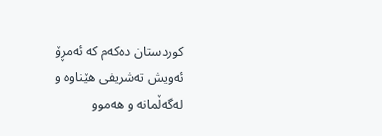كوردستان ده‌كه‌م كه‌ ئه‌مڕۆ ئه‌ویش ته‌شریفى هێناوه‌ و له‌گه‌ڵمانه‌ و هه‌موو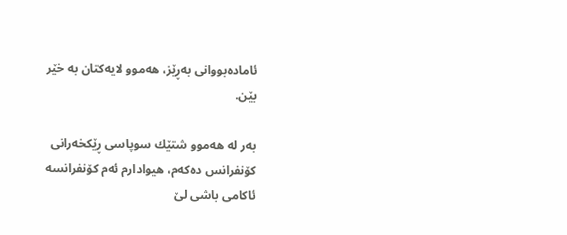ئاماده‌بووانى به‌ڕێز، هه‌موو لایه‌كتان به‌ خێر بێن.

به‌ر له‌ هه‌موو شتێك سوپاسى ڕێكخه‌رانى كۆنفرانس ده‌كه‌م، هیوادارم ئه‌م كۆنفرانسه ئاكامى باشى لێ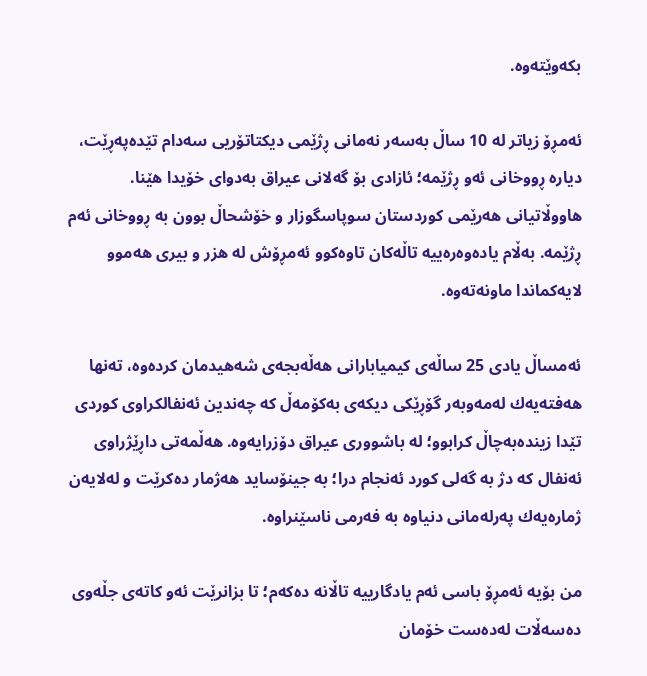بكه‌وێته‌وه‌.

ئه‌مڕۆ زیاتر له‌ 10 ساڵ به‌سه‌ر نه‌مانی ڕژێمی دیكتاتۆریی سه‌دام تێده‌په‌ڕێت، دیاره‌ ڕووخانى ئه‌و ڕژێمه‌؛ ئازادى بۆ گه‌لانى عیراق به‌دواى خۆیدا هێنا. هاووڵاتیانى هه‌رێمى كوردستان سوپاسگوزار و خۆشحاڵ بوون به‌ ڕووخانى ئه‌م ڕژێمه‌. به‌ڵام یاده‌وه‌ره‌ییه‌ تاڵه‌كان تاوه‌كوو ئه‌مڕۆش له‌ هزر و بیرى هه‌موو لایه‌كماندا ماونه‌ته‌وه‌.

ئه‌مساڵ یادی 25 ساڵه‌ی كیمیابارانی هه‌ڵه‌بجه‌ی شه‌هیدمان كرده‌وه‌، ته‌نها هه‌فته‌یه‌ك له‌مه‌وبه‌ر گۆڕێكی دیكه‌ی به‌كۆمه‌ڵ كه‌ چه‌ندین ئه‌نفالكراوی كوردی تێدا زینده‌به‌چاڵ كرابوو؛ له‌ باشووری عیراق دۆزرایه‌وه‌. هه‌ڵمه‌تی داڕێژراوی ئه‌نفال كه‌ دژ به‌ گه‌لی كورد ئه‌نجام درا؛ به‌ جینۆساید هه‌ژمار ده‌كرێت و له‌لایه‌ن ژماره‌یه‌ك په‌رله‌مانی دنیاوه‌ به ‌فه‌رمى ناسێنراوه‌.

من بۆیه‌ ئه‌مڕۆ باسی ئه‌م یادگارییه‌ تاڵانه‌ ده‌كه‌م؛ تا بزانرێت ئه‌و كاته‌ى جڵه‌وى ده‌سه‌ڵات له‌ده‌ست خۆمان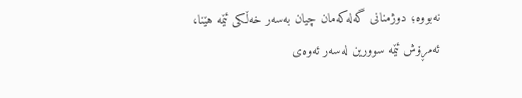نه‌بووه‌؛ دوژمنانى گه‌له‌كه‌مان چیان به‌سه‌ر خه‌ڵكى ئێمه‌ هێنا، ئه‌مڕۆش ئێمه‌ سوورین له‌سه‌ر ئه‌وه‌ی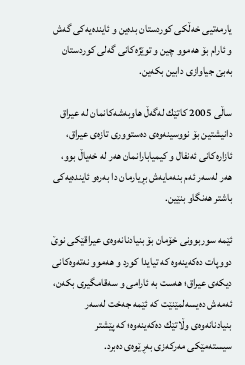یارمه‌تیی خه‌ڵكی كوردستان بده‌ین و ئاینده‌یه‌كی گه‌ش و ئارام بۆ هه‌موو چین و توێژه‌كانی گه‌لی كوردستان به‌بێ جیاوازی دابین بكه‌ین.

ساڵی 2005 كاتێك له‌گه‌ڵ هاوبه‌شه‌كانمان له‌ عیراق دانیشتین بۆ نووسینه‌وه‌ی ده‌ستووری تازه‌ى عیراق، ئازاره‌كانی ئه‌نفال و كیمیابارانمان هه‌ر له‌ خه‌یاڵ بوو، هه‌ر له‌سه‌ر ئه‌م بنه‌مایه‌ش بڕیارمان دا به‌ره‌و ئاینده‌یه‌كى باشتر هه‌نگاو بنێین.

ئێمه‌ سوربوونی خۆمان بۆ بنیادنانه‌وه‌ی عیراقێكی نوێ دووپات ده‌كه‌ینه‌وه‌ كه‌ تیایدا كورد و هه‌موو نه‌ته‌وه‌كانی دیكه‌ی عیراق؛ هه‌ست به‌ ئارامی و سه‌قامگیری بكه‌ن، ئه‌مه‌ش ده‌یسه‌لمێنێت كه‌ ئێمه‌ جه‌خت له‌سه‌ر بنیادنانه‌وه‌ی وڵاتێك ده‌كه‌ینه‌وه‌؛ كه‌ پێشتر سیسته‌مێكی مه‌ركه‌زى به‌ڕێوه‌ى ده‌برد.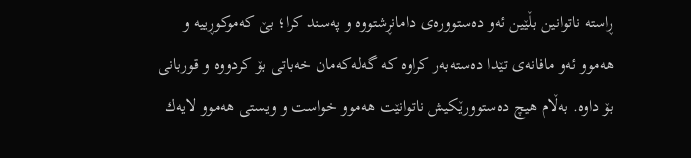ڕاسته‌ ناتوانین بڵێین ئه‌و ده‌ستووره‌ی دامانڕشتووه‌ و په‌سند كرا؛ بێ كه‌موكوڕییه ‌و هه‌موو ئه‌و مافانه‌ی تێدا ده‌سته‌به‌ر كراوه‌ كه‌ گه‌له‌كه‌مان خه‌باتى بۆ كردووه‌ و قوربانى بۆ داوه‌. به‌ڵام هیچ ده‌ستوورێكیش ناتوانێت هه‌موو خواست و ویستى هه‌موو لایه‌ك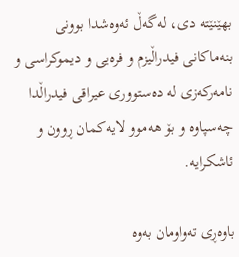بهێنێته‌ دی، له‌گه‌ڵ ئه‌وه‌شدا بوونی بنه‌ماكانی فیدراڵیزم و فره‌یی و دیموكراسی و نامه‌ركه‌زی له‌ ده‌ستوورى عیراقى فیدراڵدا چه‌سپاوه‌ و بۆ هه‌موو لایه‌كمان ڕوون و ئاشكرایه‌.

باوه‌ڕی ته‌واومان به‌وه‌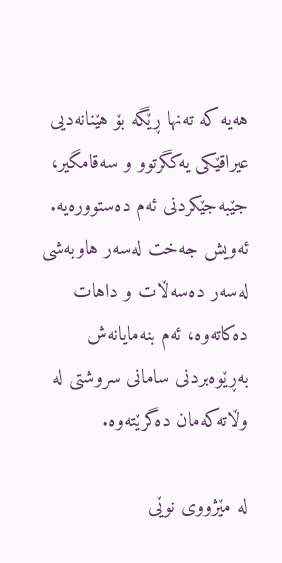هه‌یه‌ كه‌ ته‌نها ڕێگه‌ بۆ هێنانه‌دیى عیراقێكى یه‌كگرتوو و سه‌قامگیر، جێبه‌جێكردنى ئه‌م ده‌ستووره‌یه‌. ئه‌ویش جه‌خت له‌سه‌ر هاوبه‌شی له‌سه‌ر ده‌سه‌ڵات و داهات ده‌كاته‌وه‌، ئه‌م بنه‌مایانه‌ش به‌ڕێوه‌بردنی سامانی سروشتی له‌ وڵاته‌كه‌مان ده‌گرێته‌وه‌.

له‌ مێژووی نوێی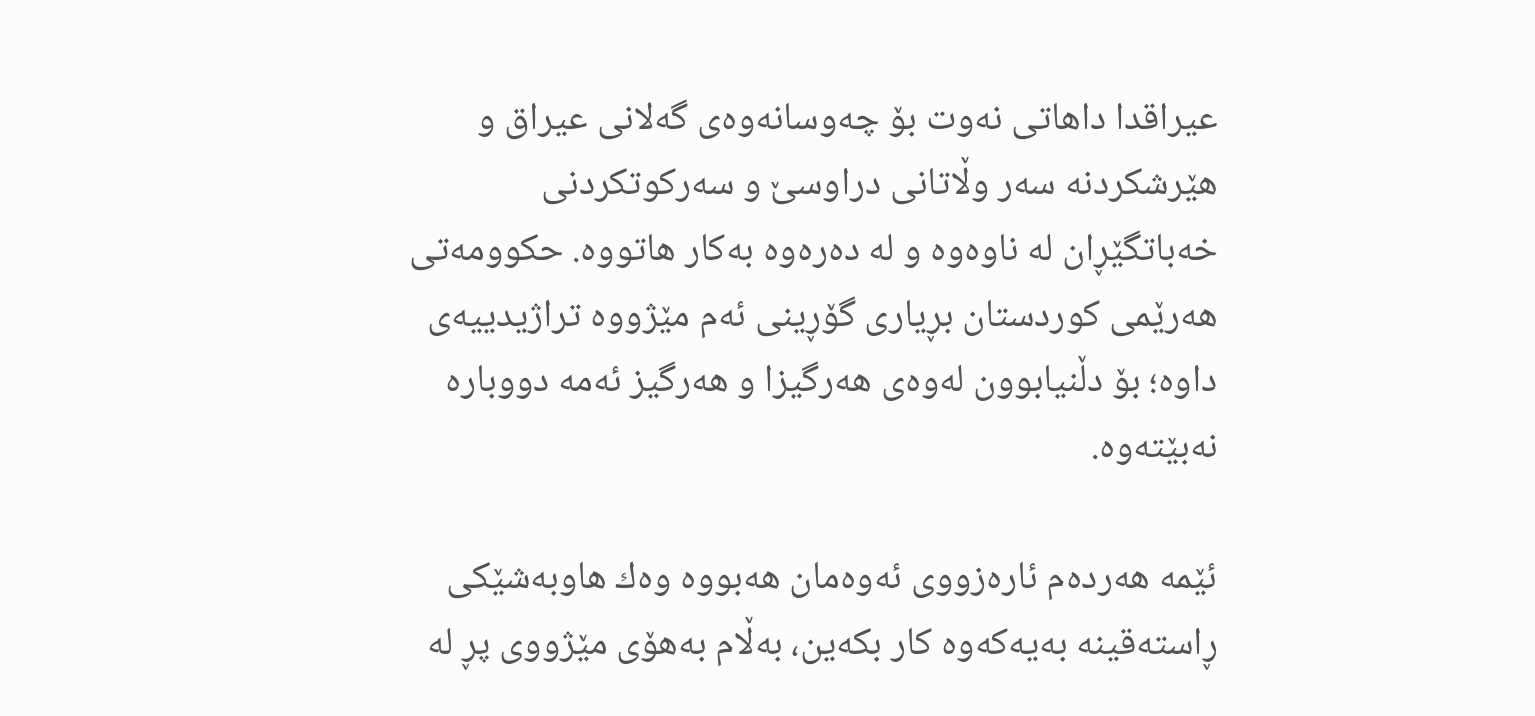عیراقدا داهاتى نه‌وت بۆ چه‌وسانه‌وه‌ى گه‌لانى عیراق و هێرشكردنه‌ سه‌ر وڵاتانى دراوسێ و سه‌ركوتكردنى خه‌باتگێڕان له‌ ناوه‌وه ‌و له‌ ده‌ره‌وه‌ به‌كار هاتووه‌. حكوومه‌تی هه‌رێمی كوردستان بڕیاری گۆڕینی ئه‌م مێژووه‌ تراژیدییه‌ی داوه‌؛ بۆ دڵنیابوون له‌وه‌ی هه‌رگیزا و هه‌رگیز ئه‌مه‌ دووباره‌ نه‌بێته‌وه‌.

ئێمه‌ هه‌رده‌م ئاره‌زووی ئه‌وه‌مان هه‌بووه‌ وه‌ك هاوبه‌شێكی ڕاسته‌قینه‌ به‌یه‌كه‌وه‌ كار بكه‌ین، به‌ڵام به‌هۆی مێژووى پڕ له‌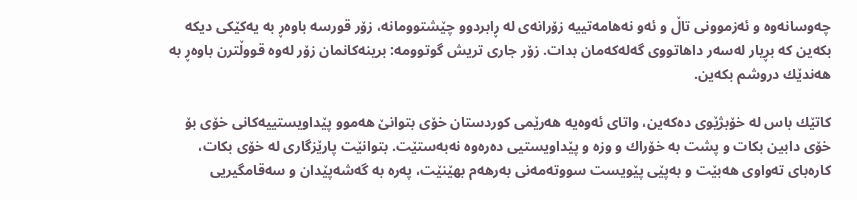چه‌وسانه‌وه ‌و ئه‌زموونى تاڵ و ئه‌و نه‌هامه‌تییه‌ زۆرانه‌ی له ڕابردوو چێشتوومانه‌، زۆر قورسه‌ باوه‌ڕ به‌ یه‌كێكی دیكه‌ بكه‌ین كه‌ بڕیار له‌سه‌ر داهاتووى گه‌له‌كه‌مان بدات. زۆر جارى تریش گوتوومه‌: برینه‌كانمان زۆر له‌وه‌ قووڵترن باوه‌ڕ به‌ هه‌ندێك دروشم بكه‌ین.

كاتێك باس له‌ خۆبژێوی ده‌كه‌ین، واتای ئه‌وه‌یه‌ هه‌رێمی كوردستان خۆى بتوانێ هه‌موو پێداویستییه‌كانى خۆى بۆ خۆى دابین بكات و پشت به‌ خۆراك و وزه‌ و پێداویستیى ده‌ره‌وه‌ نه‌به‌ستێت. بتوانێت پارێزگاری له‌ خۆی بكات، كاره‌بای ته‌واوى هه‌بێت و به‌پێى پێویست سووته‌مه‌نى به‌رهه‌م بهێنێت، په‌ره‌ به‌ گه‌شه‌پێدان و سه‌قامگیریی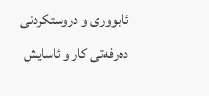ئابووری و دروستكردنی ده‌رفه‌تی كار و ئاسایش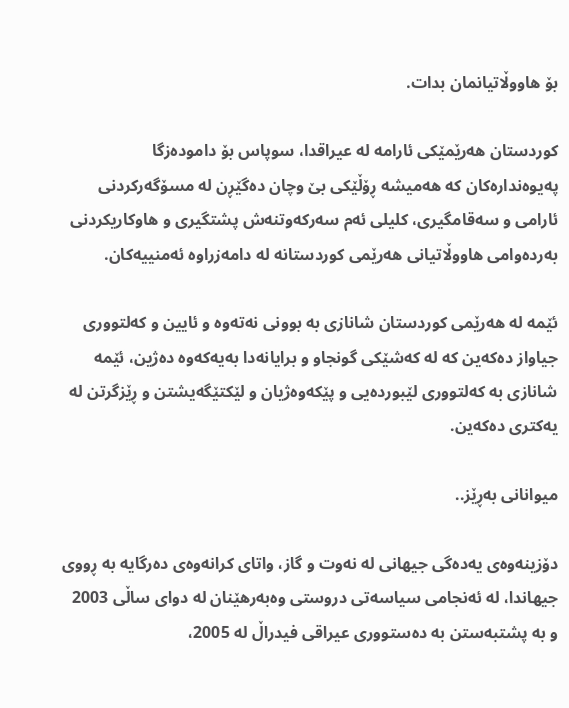بۆ هاووڵاتیانمان بدات.

كوردستان هه‌رێمێكی ئارامه‌ له‌ عیراقدا، سوپاس بۆ داموده‌زگا په‌یوه‌نداره‌كان كه‌ هه‌میشه‌ ڕۆڵێكی بێ وچان ده‌گێڕن له‌ مسۆگه‌ركردنى ئارامى و سه‌قامگیرى، كلیلی ئه‌م سه‌ركه‌وتنه‌ش پشتگیری و هاوكاریكردنى به‌رده‌وامى هاووڵاتیانی هه‌رێمی كوردستانه‌ له‌ دامه‌زراوه‌ ئه‌منییه‌كان.

ئێمه‌ له‌ هه‌رێمی كوردستان شانازی به‌ بوونی نه‌ته‌وه ‌و ئایین و كه‌لتووری جیاواز ده‌كه‌ین كه‌ له‌ كه‌شێكی گونجاو و برایانه‌دا به‌یه‌كه‌وه‌ ده‌ژین، ئێمه‌ شانازی به‌ كه‌لتووری لێبورده‌یى و پێكه‌وه‌ژیان و لێكتێگه‌یشتن و ڕێزگرتن له‌ یه‌كترى ده‌كه‌ین.

میوانانی به‌ڕێز..

دۆزینه‌وه‌ی یه‌ده‌گی جیهانی له‌ نه‌وت و گاز، واتای كرانه‌وه‌ی ده‌رگایه‌ به ‌ڕووی جیهاندا، له‌ ئه‌نجامی سیاسه‌تی دروستى وه‌به‌رهێنان له‌ دوای ساڵى 2003 و به‌ پشتبه‌ستن به‌ ده‌ستووری عیراقی فیدراڵ له‌ 2005،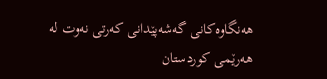هه‌نگاوه‌كانی گه‌شه‌پێدانى كه‌رتى نه‌وت له‌ هه‌رێمی كوردستان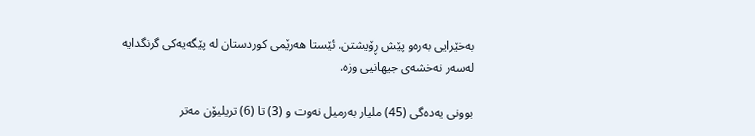به‌خێرایى به‌ره‌و پێش ڕۆیشتن. ئێستا هه‌رێمی كوردستان له‌ پێگه‌یه‌كی گرنگدایه‌ له‌سه‌ر نه‌خشه‌ی جیهانیی وزه‌.

بوونی یه‌ده‌گی (45) ملیار به‌رمیل نه‌وت و (3) تا (6) تریلیۆن مه‌تر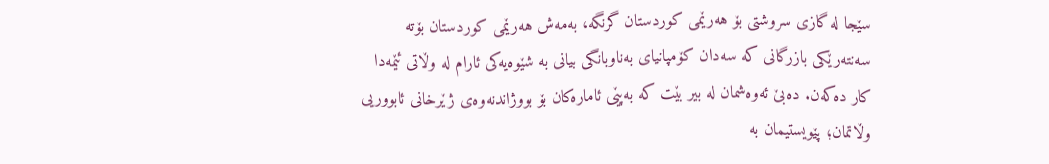سێجا له‌ گازی سروشتی بۆ هه‌رێمی كوردستان گرنگه‌، به‌مه‌ش هه‌رێمی كوردستان بۆته‌ سه‌نته‌رێكی بازرگانی كه‌ سه‌دان كۆمپانیای به‌ناوبانگی بیانی به‌ شێوه‌یه‌كی ئارام له‌ وڵاتى ئێمه‌دا كار ده‌كه‌ن. ده‌بێ ئه‌وه‌شمان له‌ بیر بێت كه‌ به‌پێی ئاماره‌كان بۆ بووژاندنه‌وه‌ى ژێرخانی ئابووریی وڵاتمان؛ پێویستیمان به‌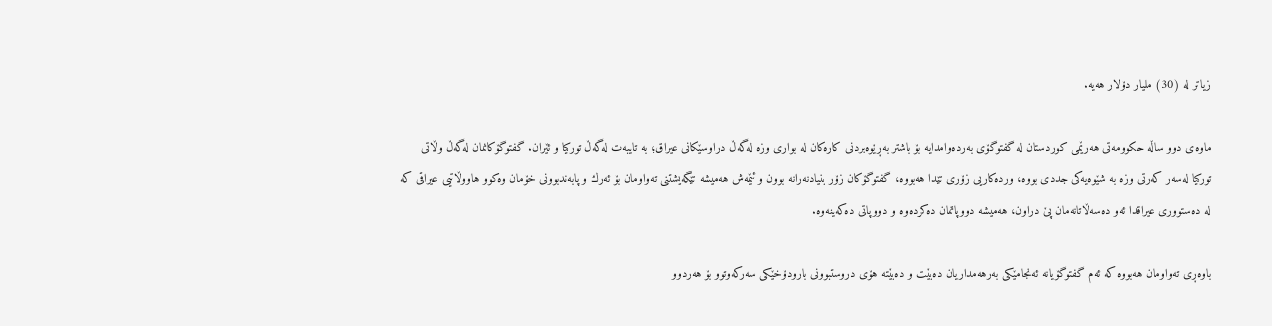زیاتر له‌ (30) ملیار دۆلار هه‌یه‌.

ماوه‌ی دوو ساڵه‌ حكوومه‌تی هه‌رێمی كوردستان له‌ گفتوگۆى به‌رده‌وامدایه‌ بۆ باشتر به‌ڕێوه‌بردنی كاره‌كان له‌ بواری وزه‌ له‌گه‌ڵ دراوسێكانی عیراق؛ به‌ تایبه‌ت له‌گه‌ڵ توركیا و ئێران. گفتوگۆكانمان له‌گه‌ڵ وڵاتی توركیا له‌سه‌ر كه‌رتی وزه‌ به‌ شێوه‌یه‌كی جددی بووه‌، ورده‌كاریی زۆری تێدا هه‌بووه‌، گفتوگۆكان زۆر بنیادنه‌رانه‌ بوون و ئێمه‌ش هه‌میشه‌ تێگه‌یشتنی ته‌واومان بۆ ئه‌رك و پابه‌ندبوونی خۆمان وه‌كوو هاووڵاتیى عیراقى كه‌ له‌ ده‌ستووری عیراقدا ئه‌و ده‌سه‌ڵاتانه‌مان پێ دراون، هه‌میشه‌ دووپاتمان ده‌كرده‌وه‌ و دووپاتى ده‌كه‌ینه‌وه‌‌.

باوه‌ڕی ته‌واومان هه‌بووه‌ كه‌ ئه‌م گفتوگۆیانه‌ ئه‌نجامێكی به‌رهه‌مداریان ده‌بێت و ده‌بێته‌ هۆی دروستبوونی بارودۆخێكی سه‌ركه‌وتوو بۆ هه‌ردوو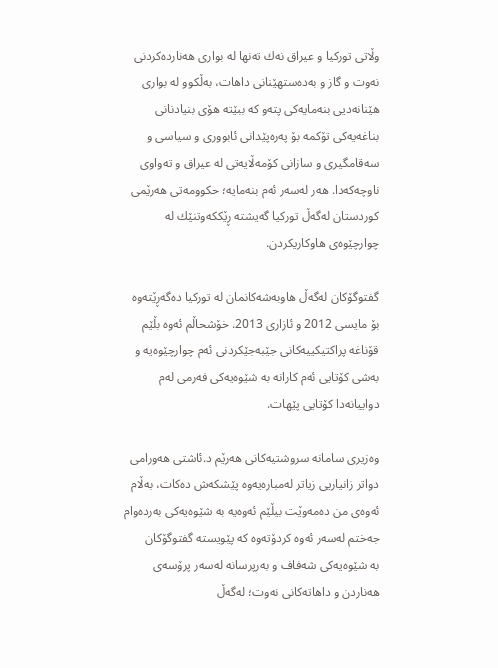وڵاتی توركیا و عیراق نه‌ك ته‌نها له‌ بواری هه‌نارده‌كردنی نه‌وت و گاز و به‌ده‌ستهێنانی داهات، به‌ڵكوو له‌ بواری هێنانه‌دیی بنه‌مایه‌كی پته‌و كه‌ ببێته‌ هۆی بنیادنانی بناغه‌یه‌كى تۆكمه‌ بۆ په‌ره‌پێدانی ئابووری و سیاسی و سه‌قامگیری و سازانی كۆمه‌ڵایه‌تی له‌ عیراق و ته‌واوی ناوچه‌كه‌دا. هه‌ر له‌سه‌ر ئه‌م بنه‌مایه؛‌ حكوومه‌تی هه‌رێمی كوردستان له‌گه‌ڵ توركیا گه‌یشته‌ ڕێككه‌وتنێك له‌ چوارچێوه‌ى هاوكاریكردن.

گفتوگۆكان له‌گه‌ڵ هاوبه‌شه‌كانمان له‌ توركیا ده‌گه‌ڕێته‌وه‌ بۆ مایسی 2012 و ئازاری 2013. خۆشحاڵم ئه‌وه‌ بڵێم قۆناغه‌ پراكتیكییه‌كانی جێبه‌جێكردنى ئه‌م چوارچێوه‌یه‌ و به‌شی كۆتایی ئه‌م كارانه‌ به‌ شێوه‌یه‌كی فه‌رمی له‌م دواییانه‌دا كۆتایى پێهات.

وه‌زیری سامانه‌ سروشتیه‌كانی هه‌رێم د.ئاشتی هه‌ورامی دواتر زانیاریی زیاتر له‌مباره‌یه‌وه‌ پێشكه‌ش ده‌كات، به‌ڵام ئه‌وه‌ى من ده‌مه‌وێت‌ بیڵێم ئه‌وه‌یه‌ به‌ شێوه‌یه‌كی به‌رده‌وام جه‌ختم له‌سه‌ر ئه‌وه‌ كردۆته‌وه‌ كه‌ پێویسته‌ گفتوگۆكان به ‌شێوه‌یه‌كی شه‌فاف و به‌رپرسانه‌ له‌سه‌ر پرۆسه‌ی هه‌ناردن و داهاته‌كانی نه‌وت؛ له‌گه‌ڵ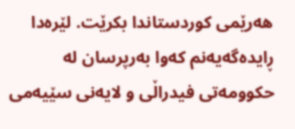هه‌رێمی كوردستاندا بكرێت. لێره‌دا ڕایده‌گه‌یه‌نم كه‌وا به‌رپرسان له‌ حكوومه‌تی فیدراڵى و لایه‌نی سێیه‌می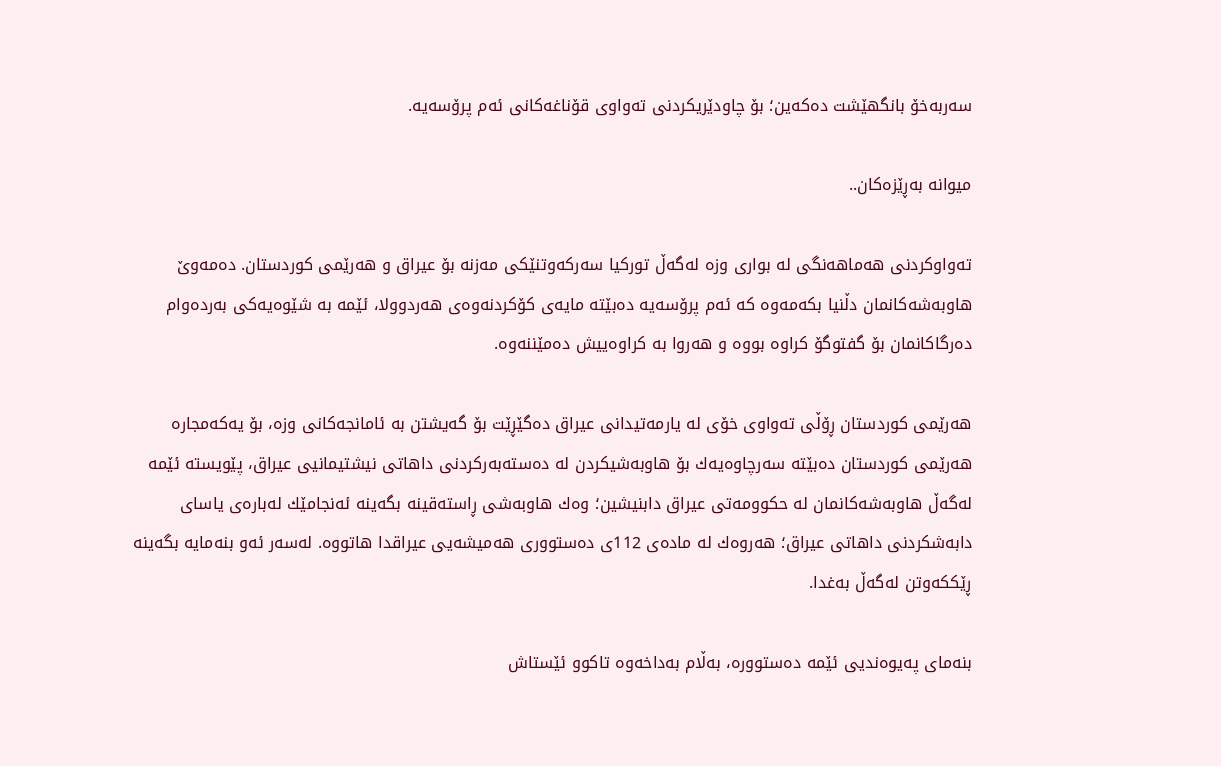سه‌ربه‌خۆ بانگهێشت ده‌كه‌ین؛ بۆ چاودێریكردنی ته‌واوی قۆناغه‌كانی ئه‌م پرۆسه‌یه‌.

میوانه‌ به‌ڕێزه‌كان..

ته‌واوكردنی هه‌ماهه‌نگی له‌ بواری وزه‌ له‌گه‌ڵ توركیا سه‌ركه‌وتنێكی مه‌زنه‌ بۆ عیراق و هه‌رێمی كوردستان. ده‌مه‌وێ هاوبه‌شه‌كانمان دڵنیا بكه‌مه‌وه‌ كه‌ ئه‌م پرۆسه‌یه‌ ده‌بێته‌ مایه‌ی كۆكردنه‌وه‌ی هه‌ردوولا، ئێمه‌ به‌ شێوه‌یه‌كی به‌رده‌وام ده‌رگاكانمان بۆ گفتوگۆ كراوه‌ بووه‌ و هه‌روا به‌ كراوه‌ییش ده‌مێننه‌وه‌.

هه‌رێمی كوردستان ڕۆڵی ته‌واوی خۆی له‌ یارمه‌تیدانی عیراق ده‌گێڕێت بۆ گه‌یشتن به‌ ئامانجه‌كانی وزه‌، بۆ یه‌كه‌مجاره‌ هه‌رێمی كوردستان ده‌بێته‌ سه‌رچاوه‌یه‌ك بۆ هاوبه‌شیكردن له‌ ده‌سته‌به‌ركردنى داهاتی نیشتیمانیی عیراق، پێویسته‌ ئێمه‌ له‌گه‌ڵ هاوبه‌شه‌كانمان له‌ حكوومه‌تی عیراق دابنیشین؛ وه‌ك هاوبه‌شی ڕاسته‌قینه‌ بگه‌ینه‌ ئه‌نجامێك له‌باره‌ی یاسای دابه‌شكردنى داهاتی عیراق؛ هه‌روه‌ك له‌ ماده‌ی 112ی ده‌ستوورى هه‌میشه‌یى عیراقدا هاتووه‌. له‌سه‌ر ئه‌و بنه‌مایه‌ بگه‌ینه‌ ڕێككه‌وتن له‌گه‌ڵ به‌غدا.

بنه‌مای په‌یوه‌ندیی ئێمه‌ ده‌ستووره‌، به‌ڵام به‌داخه‌وه‌ تا‌كوو ئێستاش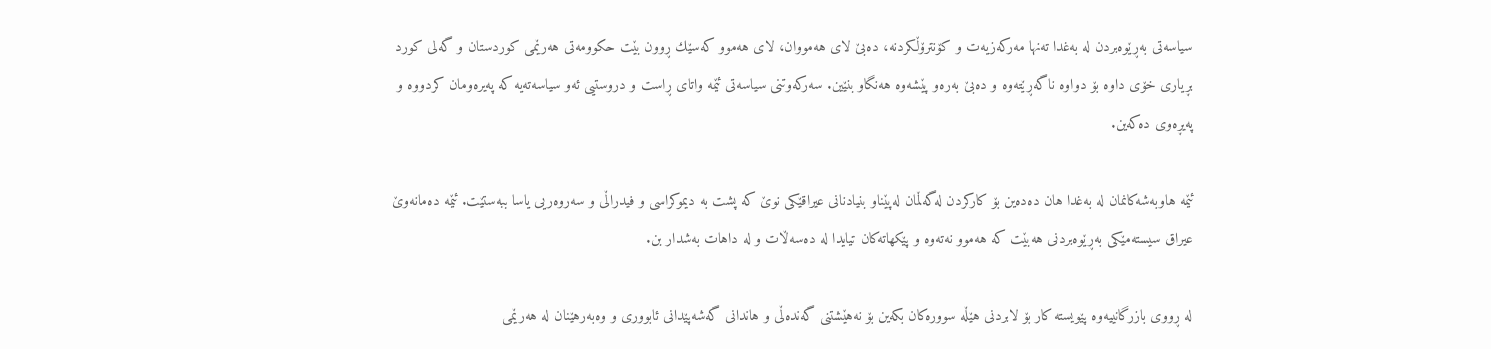سیاسه‌تی به‌ڕێوه‌بردن له‌ به‌غدا ته‌نها مه‌ركه‌زیه‌ت و كۆنترۆڵكردنه‌، ده‌بێ لاى هه‌مووان، لاى هه‌موو كه‌سێك ڕوون بێت حكوومه‌تى هه‌رێمى كوردستان و گه‌لى كورد بڕیارى خۆى داوه‌ بۆ دواوه‌ ناگه‌ڕێته‌وه‌ و ده‌بێ به‌ره‌و پێشه‌وه‌ هه‌نگاو بنێین. سه‌ركه‌وتنی سیاسه‌تی ئێمه‌ واتای ڕاست و دروستیی ئه‌و سیاسه‌ته‌یه‌ كه‌ په‌یره‌ومان كردووه‌ و په‌یڕه‌وی ده‌كه‌ین.

ئێمه‌ هاوبه‌شه‌كانمان له‌ به‌غدا هان د‌ه‌ده‌‌ین بۆ كاركردن له‌گه‌ڵمان له‌پێناو بنیادنانی عیراقێكی نوێ كه‌ پشت به‌ دیموكراسی و فیدراڵی و سه‌روه‌ریی یاسا ببه‌ستێت. ئێمه‌ ده‌مانه‌وێ عیراق سیسته‌مێكی به‌ڕێوه‌بردنی هه‌بێت كه‌ هه‌موو نه‌ته‌وه‌ و پێكهاته‌كان تیایدا له‌ ده‌سه‌ڵات و له‌ داهات به‌شدار بن.

له‌ ڕووی بازرگانییه‌وه‌ پێویسته‌ كار بۆ لابردنی هێڵه‌ سووره‌كان بكه‌ین بۆ نه‌هێشتنی گه‌نده‌ڵی و هاندانی گه‌شه‌پێدانی ئابووری و وه‌به‌رهێنان له‌ هه‌رێمى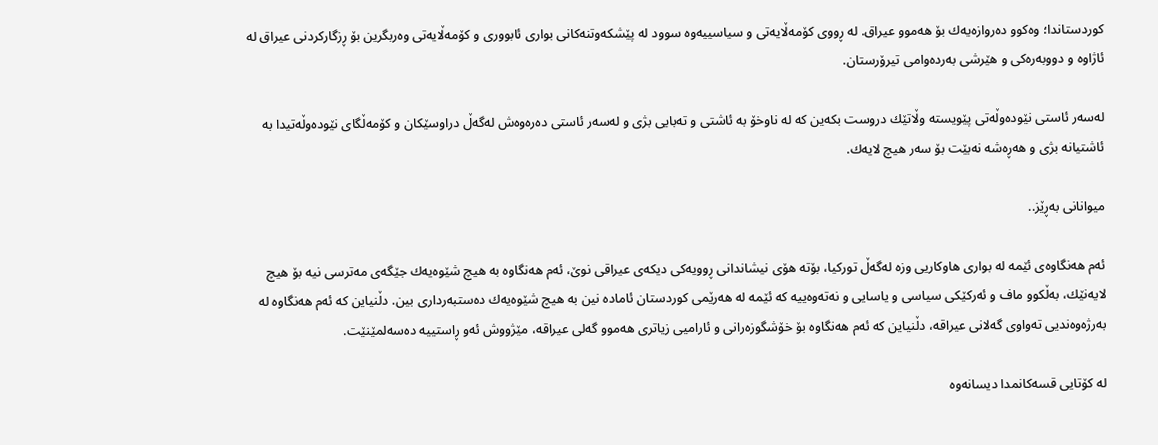كوردستاندا؛ وه‌كوو ده‌روازه‌یه‌ك بۆ هه‌موو عیراق. له‌ ڕووی كۆمه‌ڵایه‌تی و سیاسییه‌وه‌ سوود له‌ پێشكه‌وتنه‌كانی بواری ئابووری و كۆمه‌ڵایه‌تی وه‌ربگرین بۆ ڕزگاركردنی عیراق له‌ ئاژاوه‌ و دووبه‌ره‌كى و هێرشى به‌رده‌وامى تیرۆرستان.

له‌سه‌ر ئاستی نێوده‌وڵه‌تی پێویسته‌ وڵاتێك دروست بكه‌ین كه‌ له ‌ناوخۆ به‌ ئاشتى و ته‌بایى بژى و له‌سه‌ر ئاستی ده‌ره‌وه‌ش له‌گه‌ڵ دراوسێكان و كۆمه‌ڵگاى نێوده‌وڵه‌تیدا به‌ ئاشتیانه‌ بژی و هه‌ڕه‌شه‌ نه‌بێت بۆ سه‌ر هیچ لایه‌ك.

میوانانی به‌ڕێز..

ئه‌م هه‌نگاوه‌ى ئێمه‌ له‌ بوارى هاوكاریى وزه‌ له‌گه‌ڵ توركیا، بۆته‌ هۆی نیشاندانی ڕوویه‌كی دیكه‌ی عیراقی نوێ، ئه‌م هه‌نگاوه‌ به‌ هیچ شێوه‌یه‌ك جێگه‌ی مه‌ترسی نیه‌ بۆ هیچ لایه‌نێك، به‌ڵكوو ماف و ئه‌ركێكی سیاسی و یاسایی و نه‌ته‌وه‌ییه‌ كه‌ ئێمه‌ له‌ هه‌رێمى كوردستان ئاماده‌ نین به‌ هیچ شێوه‌یه‌ك ده‌ستبه‌رداری بین. دڵنیاین كه‌ ئه‌م هه‌نگاوه‌ له‌ به‌رژه‌وه‌ندیى ته‌واوى گه‌لانى عیراقه، دڵنیاین كه‌ ئه‌م هه‌نگاوه‌ بۆ خۆشگوزه‌رانى و ئارامیى زیاترى هه‌موو گه‌لى عیراقه‌، مێژووش ئه‌و ڕاستییه‌ ده‌سه‌لمێنێت.

له‌ كۆتایى قسه‌كانمدا دیسانه‌وه‌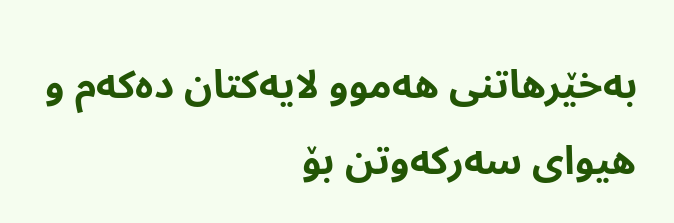به‌خێرهاتنى هه‌موو لایه‌كتان ده‌كه‌م و هیواى سه‌ركه‌وتن بۆ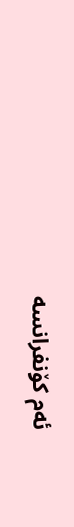ئه‌م كۆنفرانسه‌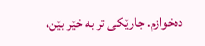ده‌خوازم. جارێكى تر به‌ خێر بێن،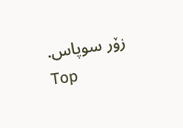زۆر سوپاس.
Top